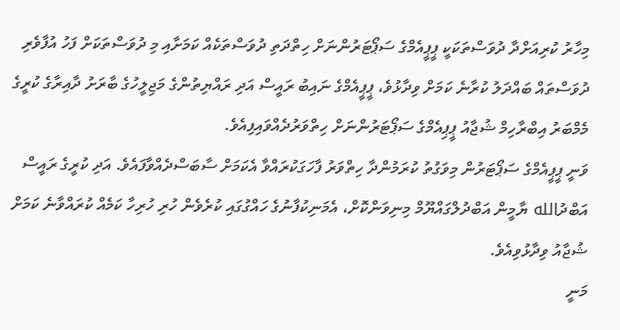މިހާރު ކުރިއަށްދާ ދުވަސްތަކަކީ ޕީޕީއެމްގެ ސަޕޯޓަރުންނަށް ހިތްދަތި ދުވަސްތަކެއް ކަމަށާއި މި ދުވަސްތަކަށް ފަހު އުފާވެރި ދުވަސްތައް ބައްދަލު ކުރާނެ ކަމަށް ވިދާޅުވެ، ޕީޕީއެމްގެ ނައިބު ރައީސް އަދި ރައްޔިތުންގެ މަޖިލީހުގެ ބާރަށު ދާއިރާގެ ކުރީގެ މެމްބަރު އިބްރާހިމް ޝުޖާއު ޕީޕިއެމްގެ ސަޕޯޓަރުންނަށް ހިތްވަރުދެއްވައިފިއެވެ.
ވަނީ ޕީޕީއެމްގެ ސަޕޯޓަރުން މިވަގުތު ކުރަމުންދާ ހިތްވަރު ފާހަގަކުރައްވާ އެކަމަށް ސާބަސްދެއްވާފައެވެ. އަދި ކުރީގެ ރައީސް އަބްދުالله ޔާމީން އަބްދުލްގައްޔޫމް މިނިވަންކޮށް، އެމަނިކުފާނުގެ ހައްގުގައި ކުރެވެން ހުރި ހުރިހާ ކަމެއް ކުރައްވާނެ ކަމަށް ޝުޖާއު ވިދާޅުވިއެވެ.
މަނީ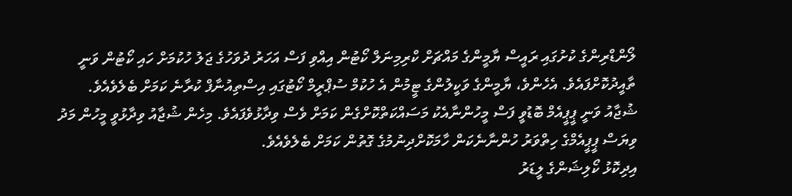ލޯންޑްރިންގެ ކުށުގައި ރައީސް ޔާމީންގެ މައްޗަށް ކްރިމިނަލް ކޯޓުން އިއްވި ފަސް އަހަރު ދުވަހުގެ ޖަލު ހުކުމަށް ހައި ކޯޓުން ވަނީ ތާއީދުކޮށްފައެވެ. އެހެންވެ، ޔާމީންގެ ވަކީލުންގެ ޓީމުން އެ ހުކުމް ސުޕްރީމް ކޯޓުގައި އިސްތިއުނާފް ކުރާނެ ކަމަށް ބެލެވެއެވެ.
ޝުޖާއު ވަނީ ޕީޕީއެމް ބޮޑުވީ ފަސް މީހުންނާއެކު މަސައްކަތްކޮށްގެން ކަމަށް ވެސް ވިދާޅުވެފައެވެ. މިހެން ޝުޖާއު ވިދާޅުވީ މީހުން މަދު ވިޔަސް ޕީޕީއެމްގެ ހިތްވަރު ހުންނާނެކަން ހާމަކޮށްދިނުމުގެ ގޮތުން ކަމަށް ބެލެވެއެވެ.
އިދިކޮޅު ކޯލިޝަންގެ ލީޑަރު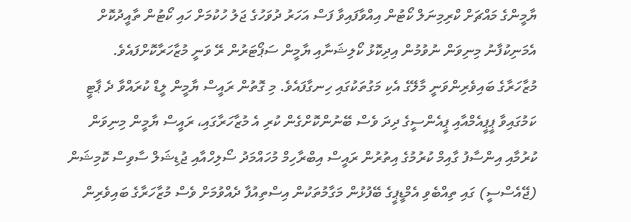ޔާމީންގެ މައްޗަށް ކްރިމިނަލް ކޯޓުން އިއްވާފައިވާ ފަސް އަހަރު ދުވަހުގެ ޖަލު ހުކުމަށް ހައި ކޯޓުން ތާއީދުކޮށް އެމަނިކުފާނު މިނިވަން ނުވުމުން އިދިކޮޅު ކޯލިޝަނާއި ޔާމީން ސަޕޯޓަރުން ރޭ ވަނީ މުޒާހަރާކޮށްފައެވެ.
މުޒާހަރާގެ ބައިވެރިންވަނީ މާލޭގެ އެކި މަގުތަކުގައި ހިނގާފައެވެ. މި ގޮތުން ރައީސް ޔާމީން ލީޑް ކުރައްވާ ދެ ޕާޓީ ކަމުގައިވާ ޕީޕީއެމްއާއި ޕީއެންސީގެ ދިދަ ވެސް ބޭނުންކޮށްގެން ކުރި އެ މުޒާހަރާގައި، ރައީސް ޔާމީން މިނިވަން ކުރުމާއި އިންސާފު ގާއިމް ކުރުމުގެ އިތުރުން ރައީސް އިބްރާހިމް މުހައްމަދު ސޯލިހްއާއި ޖުޑިޝަލް ސާވިސް ކޮމިޝަން (ޖޭއެސްސީ) ގައި ތިއްބެވި އެމްޑީޕީގެ ބޭފުޅުން މަގާމުތަކުން އިސްތިއުފާ ދެއްވުމަށް ވެސް މުޒާހަރާގެ ބައިވެރިން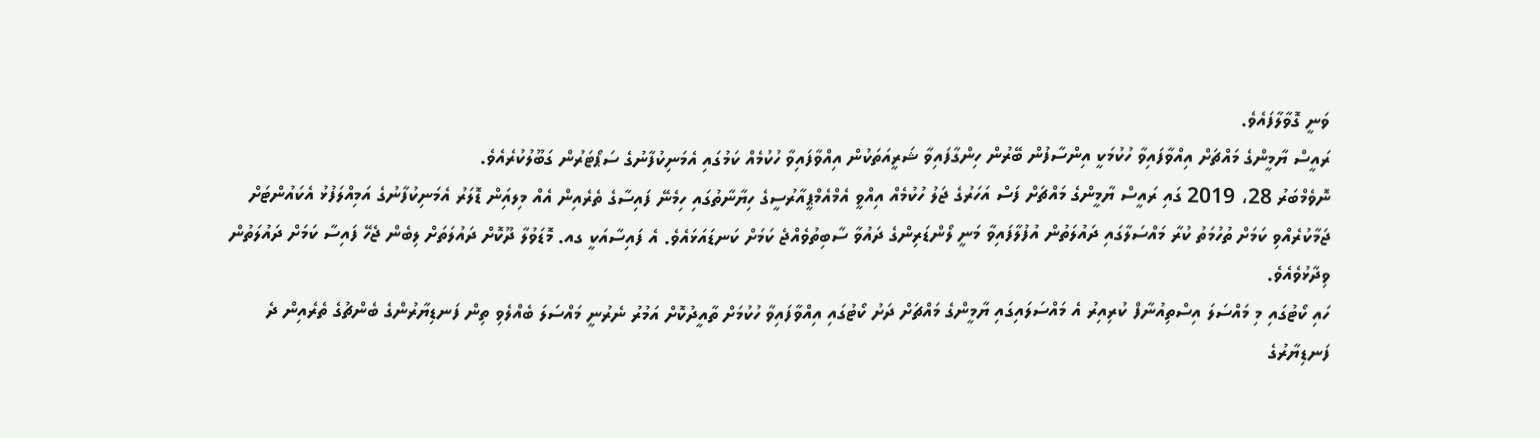ވަނީ ގޮވާލާފައެވެ.
ރައީސް ޔާމީންގެ މައްޗަށް އިއްވާފައިވާ ހުކުމަކީ އިންސާފުން ބޭރުން ހިންގާފައިވާ ޝަރީއަތަކުން އިއްވާފައިވާ ހުކުމެއް ކަމުގައި އެމަނިކުފާނުގެ ސަޕޯޓަރުން ގަބޫލުކުރެއެވެ.
ނޮވެމްބަރު 28، 2019 ގައި ރައީސް ޔާމީންގެ މައްޗަށް ފަސް އަހަރުގެ ޖަލު ހުކުމެއް އިއްވީ އެމްއެމްޕީއާރުސީގެ ހިޔާނާތުގައި ހިމެނޭ ފައިސާގެ ތެރެއިން އެއް މިލއިަން ޑޮލަރު އެމަނިކުފާނުގެ އަމިއްލަފުޅު އެކައުންޓަށް ޖަމާކުރެއްވި ކަމަށް ތުހުމަތު ކުރާ މައްސަލާގައި ދައުލަތުން އުފުލާފައިވާ މަނީ ލޯންޑަރިންގެ ދައުވާ ސާބިތުވެއްޖެ ކަމަށް ކަނޑައަޅައެވެ. އެ ފައިސާއަކީ ގއ. މޮޑަވުލާ ދޫކޮށް ދައުލަތަށް ލިބެން ޖެހޭ ފައިސާ ކަމަށް ދައުލަތުން ވިދާޅުވެއެވެ.
ހައި ކޯޓުގައި މި މައްސަލަ އިސްތިއުނާފް ކުރިއިރު އެ މައްސަލައިގައި ޔާމީންގެ މައްޗަށް ދަށު ކޯޓުގައި އިއްވާފައިވާ ހުކުމަށް ތާއީދުކޮށް އަމުރު ނެރުނީ މައްސަލަ ބެއްލެވި ތިން ފަނޑިޔާރުންގެ ބެންޗުގެ ތެރެއިން ދެ ފަނޑިޔާރުގެ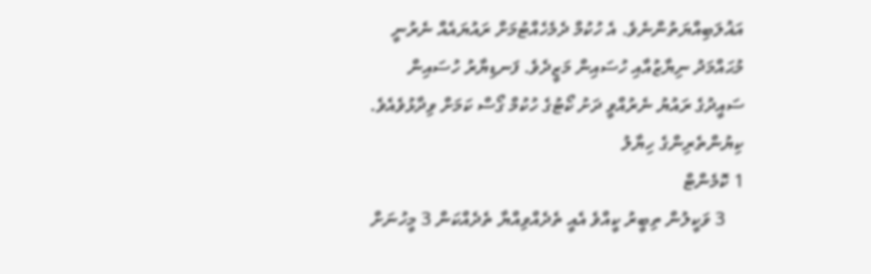އަޣުލަބިއްޔަތުންނެވެ. އެ ހުކުމް ދެމެހެއްޓުމަށް ރައުޔައެއް ނެރުނީ މުޙައްމަދު ނިޔާޒުއާއި ހުސައިން މަޒީދެވެ. ފަނޑިޔާރު ހުސައިން ސައީދުގެ ރައުޔު ނެރުއްވީ ދަށު ކޯޓުގެ ހުކުމް ގޯސް ކަމަށް ވިދާޅުވެއެވެ.
ކިޔުންތެރިންގެ ހިޔާލު
1 ކޮމެންޓް
    3 ވަކީލުން ތިބީރު ކީއްވެ އެއީ ތެދެއްވިއްޔާ ތެދެއްކަން 3 މީހުނަށް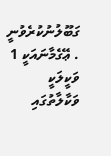ގަބޫލުނުކުރެވުނީ . ޢޭގެމާނައަކީ 1 ވަކީލަކީ ވަކާލާތުގައި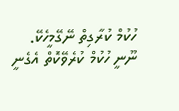ހުކުމް ކުރާގިތް ނޭގޭމީހެކޭ. ނޫނީ ހުކުމް ކުރެވޭކޮތް އެގެނީ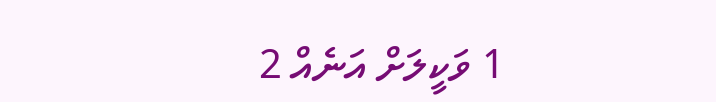1 ވަކީލަށް އަނެއް 2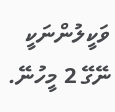ވަކީލުންނަކީ ނޭގޭ 2 މީހުނޭ.